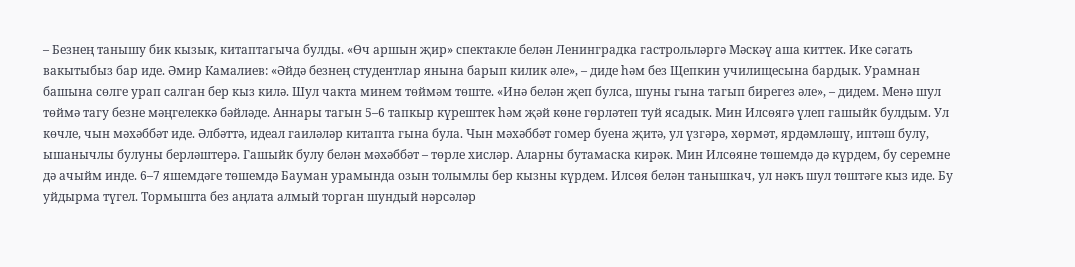– Безнең танышу бик кызык, китаптагыча булды. «Өч аршын җир» спектакле белән Ленинградка гастрольләргә Мәскәү аша киттек. Ике сәгать вакытыбыз бар иде. Әмир Камалиев: «Әйдә безнең студентлар янына барып килик әле», – диде һәм без Щепкин училищесына бардык. Урамнан башына сөлге урап салган бер кыз килә. Шул чакта минем төймәм төште. «Инә белән җеп булса, шуны гына тагып бирегез әле», – дидем. Менә шул төймә тагу безне мәңгелеккә бәйләде. Аннары тагын 5–6 тапкыр күрештек һәм җәй көне гөрләтеп туй ясадык. Мин Илсөягә үлеп гашыйк булдым. Ул көчле, чын мәхәббәт иде. Әлбәттә, идеал гаиләләр китапта гына була. Чын мәхәббәт гомер буена җитә, ул үзгәрә, хөрмәт, ярдәмләшү, иптәш булу, ышанычлы булуны берләштерә. Гашыйк булу белән мәхәббәт – төрле хисләр. Аларны бутамаска кирәк. Мин Илсөяне төшемдә дә күрдем, бу серемне дә ачыйм инде. 6–7 яшемдәге төшемдә Бауман урамында озын толымлы бер кызны күрдем. Илсөя белән танышкач, ул нәкъ шул төштәге кыз иде. Бу уйдырма түгел. Тормышта без аңлата алмый торган шундый нәрсәләр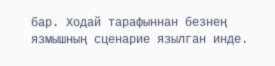бар. Ходай тарафыннан безнең язмышның сценарие язылган инде.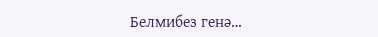Белмибез генә…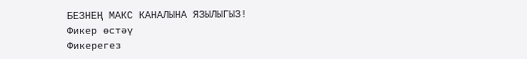БЕЗНЕҢ МАКС КАНАЛЫНА ЯЗЫЛЫГЫЗ!
Фикер өстәү
Фикерегез